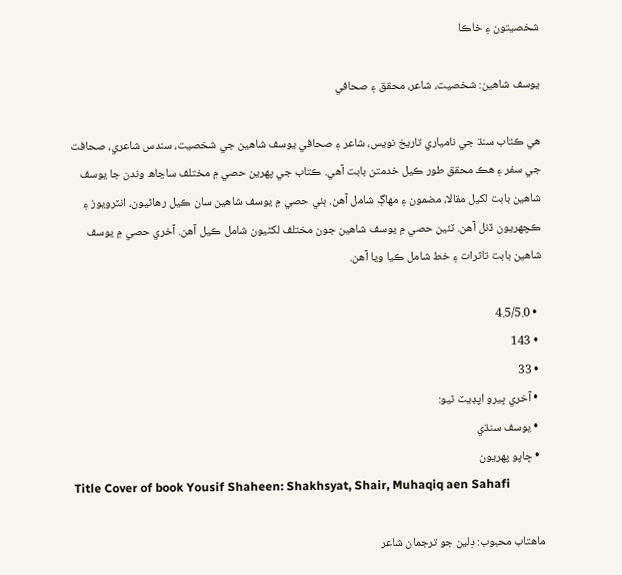شخصيتون ۽ خاڪا

يوسف شاهين: شخصيت، شاعر، محقق ۽ صحافي

ھي ڪتاب سنڌ جي نامياري تاريخ نويس، شاعر ۽ صحافي يوسف شاهين جي شخصيت، سندس شاعري، صحافت جي سفر ۽ ھڪ محقق طور ڪيل خدمتن بابت آھي. ڪتاب جي پھرين حصي ۾ مختلف ساڃاھ وندن جا يوسف شاھين بابت لکيل مقالا، مضمون ۽ مھاڳ شامل آھن. ٻئي حصي ۾ يوسف شاھين سان ڪيل رھاڻيون، انٽرويوز ۽ ڪچھريون ڏنل آھن. ٽئين حصي ۾ يوسف شاھين جون مختلف لکڻيون شامل ڪيل آھن. آخري حصي ۾ يوسف شاهين بابت تاثرات ۽ خط شامل ڪيا ويا آھن.

  • 4.5/5.0
  • 143
  • 33
  • آخري ڀيرو اپڊيٽ ٿيو:
  • يوسف سنڌي
  • ڇاپو پھريون
Title Cover of book Yousif Shaheen: Shakhsyat, Shair, Muhaqiq aen Sahafi

ماهتاب محبوب: دِلين جو ترجمان شاعر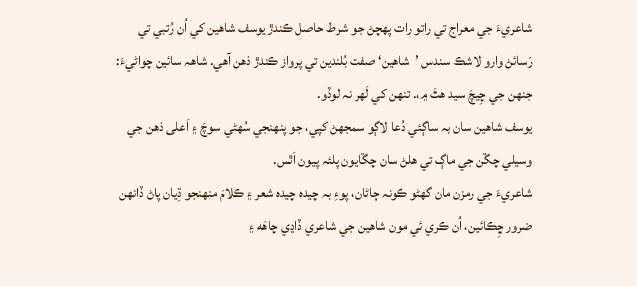شاعريءَ جي معراج تي راتو رات پھچڻ جو شرط حاصل ڪندڙ يوسف شاهين کي اُن رُتبي تي رَسائڻ وارو لاشڪ سندس ’شاهين‘ صفت بُلندين تي پرواز ڪندڙ ذهن آهي. شاھہ سائين چواڻيءَ:
جنھن جي چِيچَ سيد هٿَ ۾،. تنھن کي لَھر نہ لوڏو.
يوسف شاهين سان بہ ساڳئي دُعا لاڳو سمجهڻ کپي، جو پنھنجي سُھڻي سوچَ ۽ اَعلى ذهن جي وسيلي چڱن جي ماڳ تي هلڻ سان چڱايون پلئہ پيون اَٿس.
شاعريءَ جي رمزن مان گهڻو ڪونہ ڄاڻان، پوءِ بہ چيدہ چيدہ شعر ۽ ڪلامَ منھنجو ڌِيان پاڻ ڏانھن ضرور ڇِڪائين، اُن ڪري ئي مون شاهين جي شاعري ڏاڍي چاهَه ۽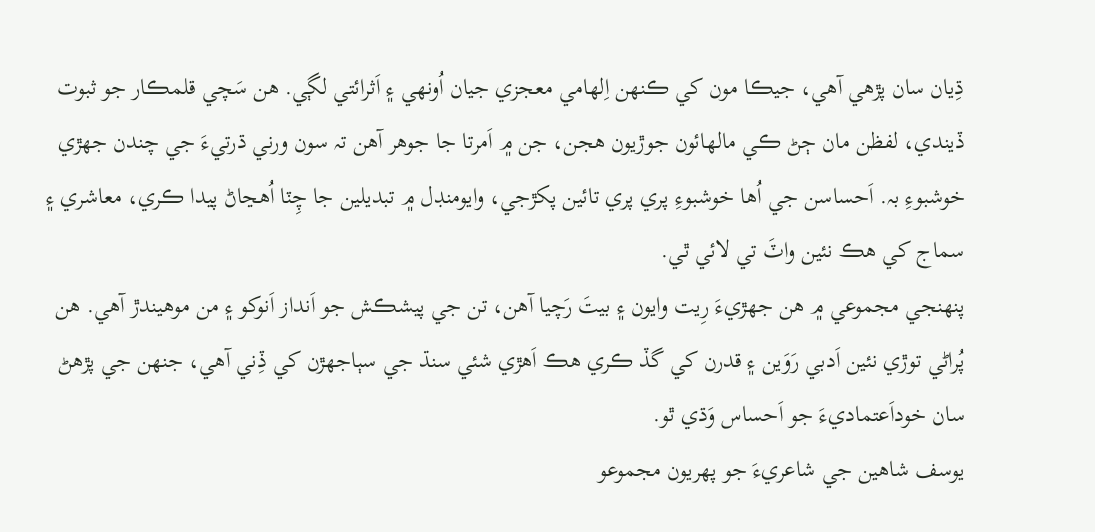ڌِيان سان پڙهي آهي، جيڪا مون کي ڪنھن اِلھامي معجزي جيان اُونھي ۽ اَثرائتي لڳي. هن سَچي قلمڪار جو ثبوت ڏيندي، لفظن مان ڄڻ ڪي مالھائون جوڙيون هجن، جن ۾ اَمرتا جا جوهر آهن تہ سون ورني ڌرتيءَ جي چندن جھڙي خوشبوءِ بہ. اَحساسن جي اُها خوشبوءِ پري پري تائين پکڙجي، وايومنڊل ۾ تبديلين جا چِٽا اُهڃاڻ پيدا ڪري، معاشري ۽ سماج کي هڪ نئين واٽَ تي لائي ٿي.
پنھنجي مجموعي ۾ هن جهڙيءَ رِيت وايون ۽ بيتَ رَچيا آهن، تن جي پيشڪش جو اَنداز اَنوکو ۽ من موهيندڙ آهي. هن پُراڻي توڙي نئين اَدبي رَوَين ۽ قدرن کي گڏ ڪري هڪ اَهڙي شئي سنڌ جي سٻاجهڙن کي ڏِني آهي، جنھن جي پڙهڻ سان خوداَعتماديءَ جو اَحساس وَڌي ٿو.
يوسف شاهين جي شاعريءَ جو پھريون مجموعو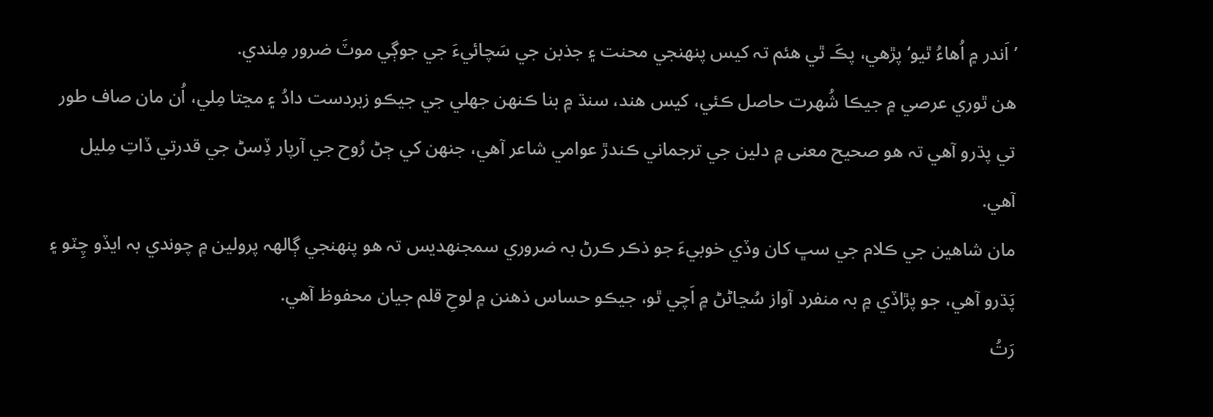’اَندر ۾ اُهاءُ ٿيو‘ پڙهي، پڪَ ٿي هئم تہ کيس پنھنجي محنت ۽ جذبن جي سَچائيءَ جي جوڳي موٽَ ضرور مِلندي.
هن ٿوري عرصي ۾ جيڪا شُھرت حاصل ڪئي، کيس هند، سنڌ ۾ بنا ڪنھن جهلي جي جيڪو زبردست دادُ ۽ مڃتا مِلي، اُن مان صاف طور تي پڌرو آهي تہ هو صحيح معنى ۾ دلين جي ترجماني ڪندڙ عوامي شاعر آهي، جنھن کي ڄڻ رُوح جي آرپار ڏِسڻ جي قدرتي ڏاتِ مِليل آهي.
مان شاهين جي ڪلام جي سڀ کان وڏي خوبيءَ جو ذڪر ڪرڻ بہ ضروري سمجنهديس تہ هو پنھنجي ڳالھہ پرولين ۾ چوندي بہ ايڏو چِٽو ۽ پَڌرو آهي، جو پڙاڏي ۾ بہ منفرد آواز سُڃاڻڻ ۾ اَچي ٿو، جيڪو حساس ذهنن ۾ لوحِ قلم جيان محفوظ آهي.
رَتُ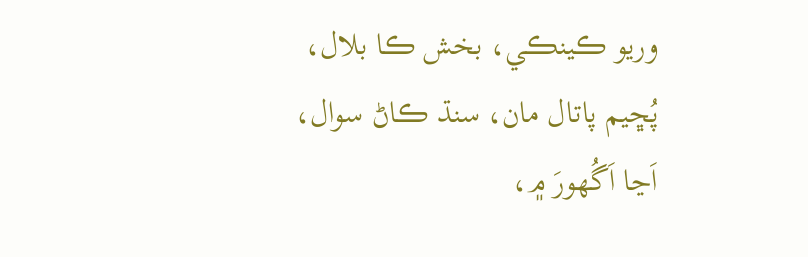وريو ڪينڪي، بخش ڪا بلال،
پُڇيم پاتال مان، سنڌ ڪاڻ سوال،
اَڃا اَگُهورَ ۾،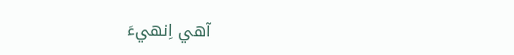آهي اِنھيءَ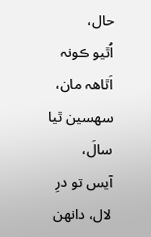حال،
اُٿيو ڪونہ اَٿاھہ مان، سھسين ٿيا سالَ،
آيس تو درِ لال، دانھن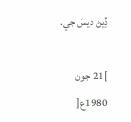ڏِيڻ ديسَ جي.

]21 جون 1980ع[